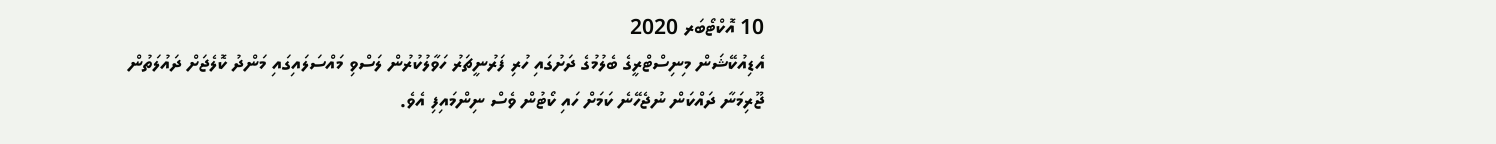10 އޮކްޓޯބަރ 2020
އެޑިއުކޭޝަން މިނިސްޓްރީގެ ބެލުމުގެ ދަށުގައި ހުރި ފަރުނީޗަރު ހަވާލުކުރުން ލަސްވި މައްސަލައިގައި މަންދު ކޮލެޖަށް ދައުލަތުން ޖޫރިމަނާ ދައްކަން ނުޖެހޭނެ ކަމަށް ހައި ކޯޓުން ވެސް ނިންމައިފި އެވެ.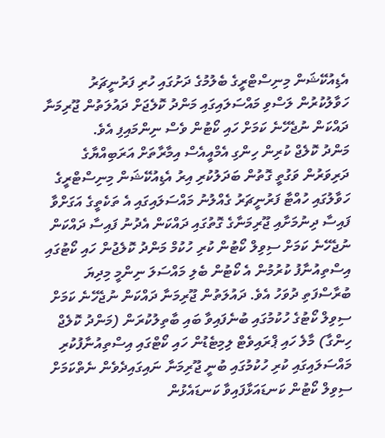އެޑިއުކޭޝަން މިނިސްޓްރީގެ ބެލުމުގެ ދަށުގައި ހުރި ފަރުނީޗަރު ހަވާލުކުރުން ލަސްވި މައްސަލައިގައި މަންދު ކޮލެޖަށް ދައުލަތުން ޖޫރިމަނާ ދައްކަން ނުޖެހޭނެ ކަމަށް ހައި ކޯޓުން ވެސް ނިންމައިފި އެވެ.
މަންދު ކޮލެޖް ކުރިން ހިންގި އެމްއީއެސް އިމާރާތަށް އަރަބިއްޔާގެ ދަރިވަރުން ވަގުތީ ގޮތުން ބަދަލުކުރި އިރު އެޑިއުކޭޝަން މިނިސްޓްރީގެ ހަވާލުގައި ހުއްޓާ ފަރުނީޗަރު ގެއްލުނު މައްސަލައިގައި އެ ތަކެތީގެ އަގަށްވާ ފައިސާ ދިނުމަށާއި ޖޫރިމަނާގެ ގޮތުގައި ދައްކަން އެދުނު ފައިސާ ދައްކަން ނުޖެހޭނެ ކަމަށް ސިވިލް ކޯޓުން ކުރި ހުކުމް މަންދު ކޮލެޖުން ހައި ކޯޓުގައި އިސްތިއުނާފު ކުރުމުން އެ ކޯޓުން ބެލި މައްސަލަ ނިންމީ މިދިޔަ ބުރާސްފަތި ދުވަހު އެވެ. ދައުލަތުން ޖޫރިމަނާ ދައްކަން ނުޖެހޭނެ ކަމަށް ސިވިލް ކޯޓުގެ ހުކުމުގައި ބުނެފައިވާ ބައި ބާތިލުކުރަން (މަންދު ކޮލެޖް ހިންގާ) މާލެ ހައި ޕްރައިވެޓް ލިމިޓެޑުން ހައި ކޯޓްގައި އިސްތިއުނާފުކުރި މައްސަލައިގައި ކުރި ހުކުމުގައި ބުނީ ޖޫރިމަނާ ނައިގައިދެވެން ނެތްކަމަށް ސިވިލް ކޯޓުން ކަނޑައަޅާފައިވާ ކަނޑައެޅުން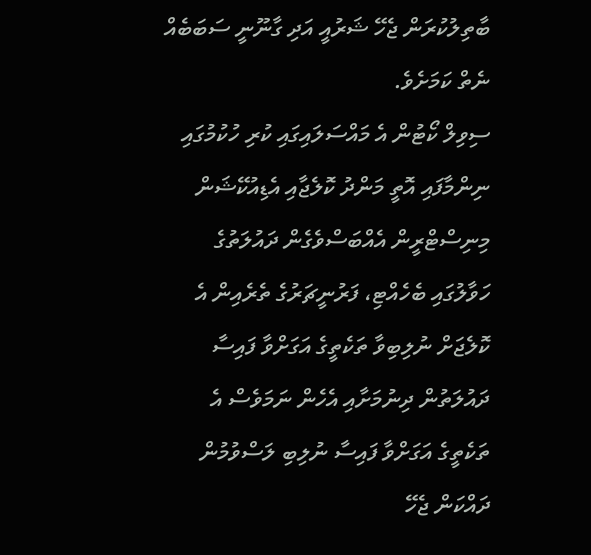ބާތިލުކުރަން ޖެހޭ ޝަރުއީ އަދި ގާނޫނީ ސަބަބެއް ނެތް ކަމަށެވެ.
ސިވިލް ކޯޓުން އެ މައްސަލައިގައި ކުރި ހުކުމުގައި ނިންމާފައި އޮތީ މަންދު ކޮލެޖާއި އެޑިއުކޭޝަން މިނިސްޓްރީން އެއްބަސްވެގެން ދައުލަތުގެ ހަވާލުގައި ބެހެއްޓި، ފަރުނީޗަރުގެ ތެރެއިން އެ ކޮލެޖަށް ނުލިބިވާ ތަކެތީގެ އަގަށްވާ ފައިސާ ދައުލަތުން ދިނުމަށާއި އެހެން ނަމަވެސް އެ ތަކެތީގެ އަގަށްވާ ފައިސާ ނުލިބި ލަސްވުމުން ދައްކަން ޖެހޭ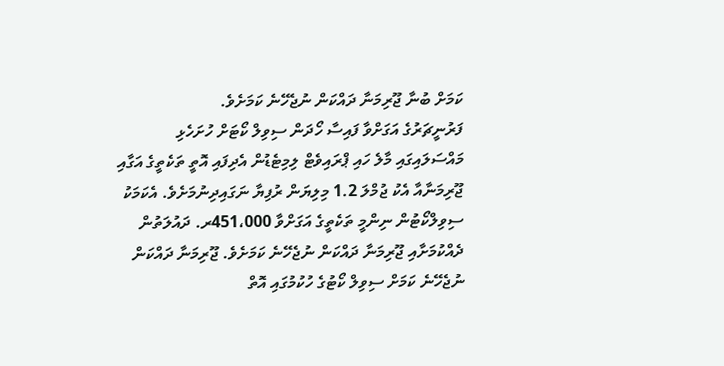ކަމަށް ބުނާ ޖޫރިމަނާ ދައްކަން ނުޖެހޭނެ ކަމަށެވެ.
ފަރުނީޗަރުގެ އަގަށްވާ ފައިސާ ހޯދަން ސިވިލް ކޯޓަށް ހުށަހެޅި މައްސަލައިގައި މާލެ ހައި ޕްރައިވެޓް ލިމިޓެޑުން އެދިފައި އޮތީ ތަކެތީގެ އަގާއި ޖޫރިމަނާއާ އެކު ޖުމްލަ 1.2 މިލިޔަން ރުފިޔާ ނަގައިދިނުމަށެވެ. އެކަމަކު ސިވިލްކޯޓުން ނިންމީ ތަކެތީގެ އަގަށްވާ 451،000ރ. ދައުލަތުން ދެއްކުމަށާއި ޖޫރިމަނާ ދައްކަން ނުޖެހޭނެ ކަމަށެވެ. ޖޫރިމަނާ ދައްކަން ނުޖެހޭނެ ކަމަށް ސިވިލް ކޯޓުގެ ހުކުމުގައި އޮތް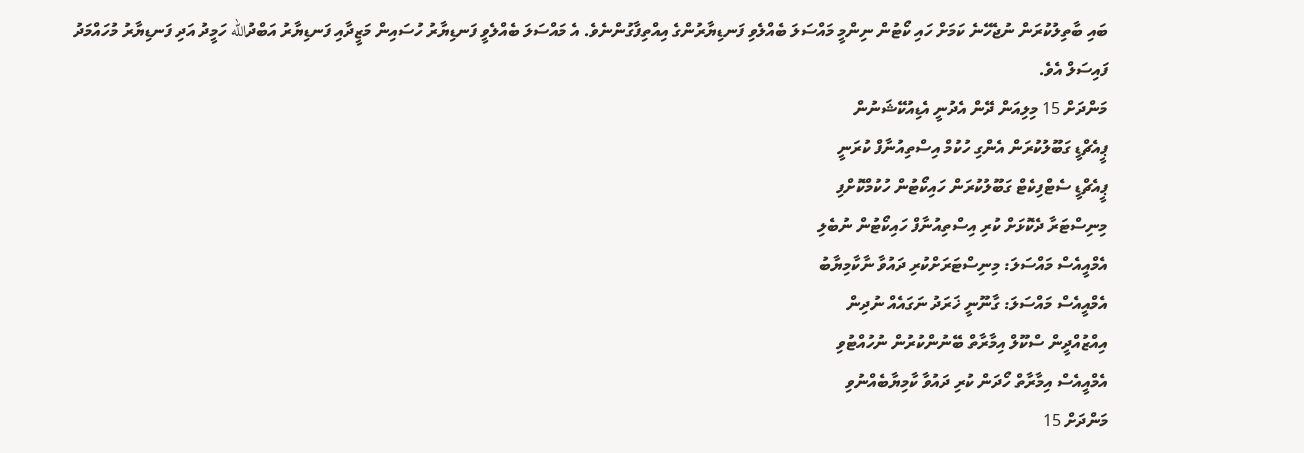ބައި ބާތިލުކުރަން ނުޖެހޭނެ ކަމަށް ހައި ކޯޓުން ނިންމީ މައްސަލަ ބެއްލެވި ފަނޑިޔާރުންގެ އިއްތިފާގުންނެވެ. އެ މައްސަލަ ބެއްލެވީ ފަނޑިޔާރު ހުސައިން މަޒީދާއި ފަނޑިޔާރު އަބްދުالله ހަމީދު އަދި ފަނޑިޔާރު މުހައްމަދު ފައިސަލް އެވެ.
މަންދަށް 15 މިލިއަން ދޭން އެދުނީ އެޑިއުކޭޝަނުން
ޕީއެޗްޑީ ގަބޫލުކުރަން އެންގި ހުކުމް އިސްތިއުނާފް ކުރަނީ
ޕީއެޗްޑީ ސެޓްފިކެޓް ގަބޫލުކުރަން ހައިކޯޓުން ހުކުމްކޮށްފި
މިނިސްޓަރާ ދެކޮޅަށް ކުރި އިސްތިއުނާފް ހައިކޯޓުން ނުބެލި
އެމްއީއެސް މައްސަލަ: މިނިސްޓަރަށްކުރި ދައުވާ ނާކާމިޔާބު
އެމްއީއެސް މައްސަލަ: ގާނޫނީ ޚަރަދު ނަގައެއް ނުދިން
އިއްޒުއްދީން ސްކޫލް އިމާރާތް ބޭނުންކުރުން ނުހުއްޓުވި
އެމްއީއެސް އިމާރާތް ހޯދަން ކުރި ދައުވާ ކާމިޔާބެއްނުވި
މަންދަށް 15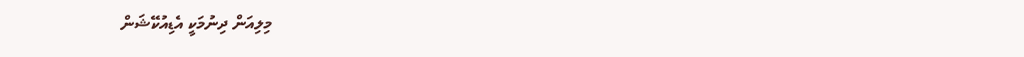މިލިއަން ދިނުމަކީ އެޑިއުކޭޝަން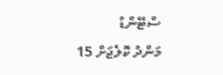ސްޓޭންޑު
މަންދު ކޮލެޖަށް 15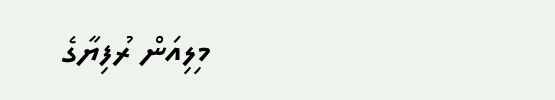މިލިއަން ރުފިޔާގެ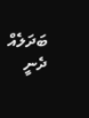ބަދަލެއް ދެނީ